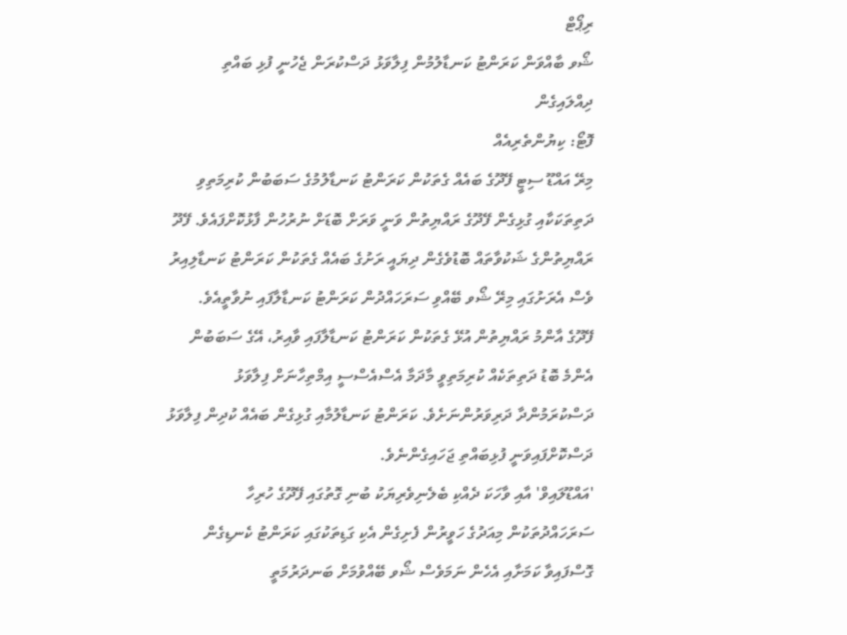ރިޕޯޓް
ޝޯވ ބާއްވަން ކަރަންޓު ކަނޑާލުމުން ފިލާވަޅު ދަސްކުރަން ޖެހުނީ ފުޅި ބައްތި ދިއްލައިގެން
ފޮޓޯ: ކިޔުންތެރިއެއް
މިރޭ އައްޑޫ ސިޓީ ފޭދޫގެ ބައެއް ގެތަކުން ކަރަންޓު ކަނޑާލުމުގެ ސަބަބުން ކުރިމަތިވި ދަތިތަކަކާއި ގުޅިގެން ފޭދޫގެ ރައްޔިތުން ވަނީ ވަރަށް ބޮޑަށް ނުރުހުން ފާޅުކޮށްފައެވެ. ފޭދޫ ރައްޔިތުންގެ ޝަކުވާތައް ބޮޑުވެގެން ދިޔައީ ރަށުގެ ބައެއް ގެތަކުން ކަރަންޓު ކަނޑާލިއިރު ވެސް އެރަށުގައި މިރޭ ޝޯވ ބޭއްވި ސަރަހައްދުން ކަރަންޓު ކަނޑާލާފައި ނުވާތީއެވެ.
ފޭދޫގެ އާންމު ރައްޔިތުން އުޅޭ ގެތަކުން ކަރަންޓު ކަނޑާލާފައި ވާއިރު، އޭގެ ސަބަބުން އެންމެ ބޮޑު ދަތިތަކެއް ކުރިމަތިވީ މާދަމާ އެސްއެސްސީ އިމްތިހާނަށް ފިލާވަޅު ދަސްކުރަމުންދާ ދަރިވަރުންނަށެވެ. ކަރަންޓު ކަނޑާލުމާއި ގުޅިގެން ބައެއް ކުދިން ފިލާވަޅު ދަސްކޮށްފައިވަނީ ފުޅިބައްތި ޖަހައިގެންނެވެ.
'އައްޑޫލައިވް' އާއި ވާހަކަ ދެއްކި ބެލެނިވެރިޔަކު ބުނި ގޮތުގައި ފޭދޫގެ ހުރިހާ ސަރަހައްދުތަކުން މިއަދުގެ ހަވީރުން ފެށިގެން އެކި ގަޑިތަކުގައި ކަރަންޓު ކެނޑިގެން ގޮސްފައިވާ ކަމަށާއި އެހެން ނަމަވެސް ޝޯވ ބޭއްވުމަށް ބަނދަރުމަތީ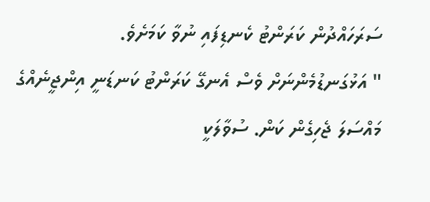ސަރަހައްދުން ކަރަންޓު ކެނޑިފައި ނުވާ ކަމަށެވެ.
" އަޅުގަނޑުމެންނަށް ވެސް އެނގޭ ކަރަންޓު ކަނޑަނީ އިންޖީނެއްގެ މައްސަލަ ޖެހިގެން ކަން. ސުވާލަކީ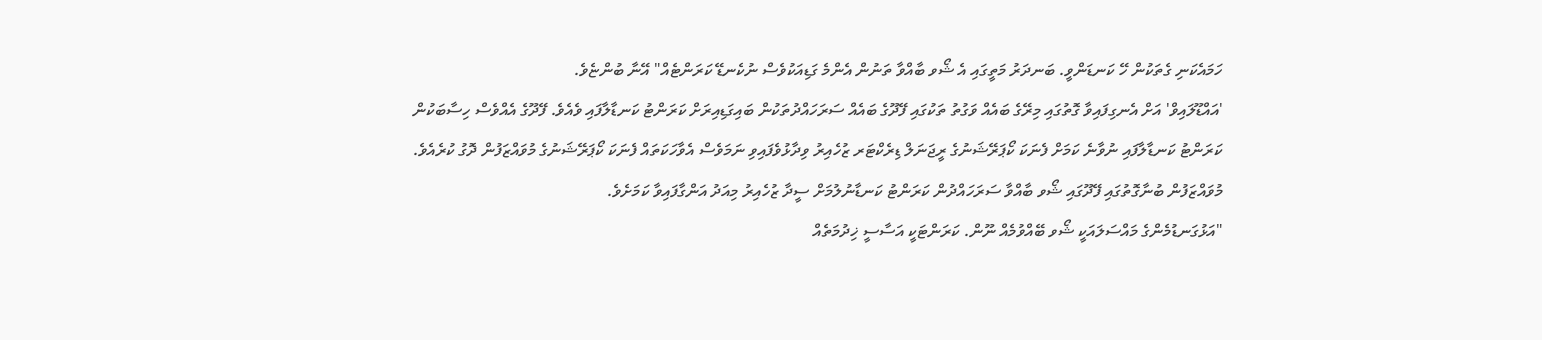ހަމައެކަނި ގެތަކުން ހޭ ކަނޑަންވީ. ބަނދަރު މަތީގައި އެ ޝޯވ ބާއްވާ ތަނުން އެންމެ ގަޑިއަކުވެސް ނުކެނޑޭ ކަރަންޓެއް" އޭނާ ބުންޏެވެ.
'އައްޑޫލައިވް' އަށް އެނގިފައިވާ ގޮތުގައި މިރޭގެ ބައެއް ވަގުތު ތަކުގައި ފޭދޫގެ ބައެއް ސަރަހައްދުތަކުން ބައިގަޑިއިރަށް ކަރަންޓު ކަނޑާލާފައި ވެއެވެ. ފޭދޫގެ އެއްވެސް ހިސާބަކުން ކަރަންޓު ކަނޑާލާފައި ނުވާނެ ކަމަށް ފެނަކަ ކޯޕަރޭޝަނުގެ ރީޖަނަލް ޑިރެކްޓަރ ޒުހެއިރު ވިދާޅުވެފައިވި ނަމަވެސް އެވާހަކަތައް ފެނަކަ ކޯޕަރޭޝަނުގެ މުވައްޒަފުން ދޮގު ކުރެއެވެ.
މުވައްޒަފުން ބުނާގޮތުގައި ފޭދޫގައި ޝޯވ ބާއްވާ ސަރަހައްދުން ކަރަންޓު ކަނޑާނުލުމަށް ސީދާ ޒުހެއިރު މިއަދު އަންގާފައިވާ ކަމަށެވެ.
"އަޅުގަނޑުމެންގެ މައްސަލައަކީ ޝޯވ ބޭއްވުމެއް ނޫން. ކަރަންޓަކީ އަސާސީ ޚިދުމަތެއް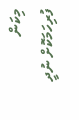މިކަން ފުރިހަމަކޮށް ނުދީ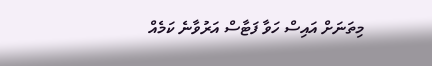މިތަނަށް އައިސް ހަވާ ފަޓާސް އަރުވާނެ ކަމެއް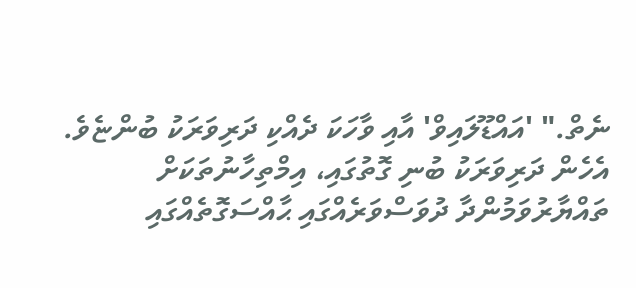ނެތް." 'އައްޑޫލައިވް' އާއި ވާހަކަ ދެއްކި ދަރިވަރަކު ބުންޏެވެ.
އެހެން ދަރިވަރަކު ބުނި ގޮތުގައި، އިމްތިހާނުތަކަށް ތައްޔާރުވަމުންދާ ދުވަސްވަރެއްގައި ޙާއްސަގޮތެއްގައި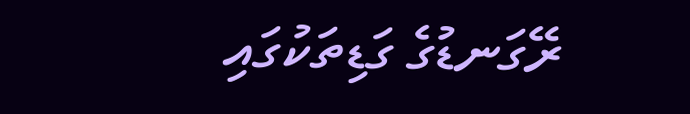ރޭގަނޑުގެ ގަޑިތަކުގައި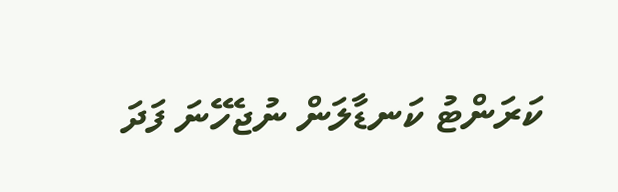ކަރަންޓު ކަނޑާލަން ނުޖެހޭނަ ފަދަ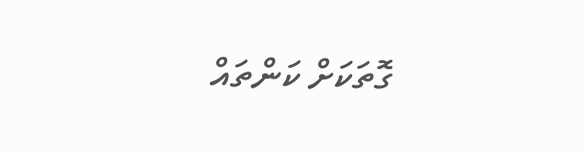ގޮތަކަށް ކަންތައް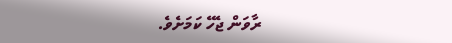ރާވަން ޖެހޭ ކަމަށެވެ.